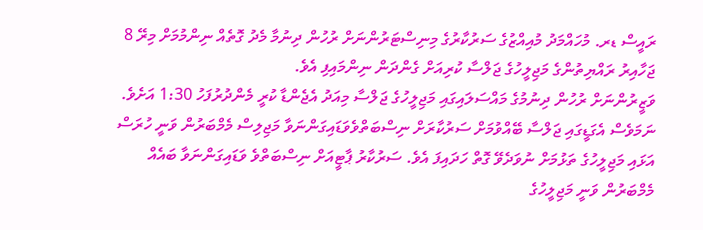ރައީސް ޑރ. މުހައްމަދު މުއިއްޒުގެ ސަރުކާރުގެ މިނިސްޓަރުންނަށް ރުހުން ދިނުމާ މެދު ގޮތެއް ނިންމުމަށް މިރޭ 8 ޖަހާއިރު ރައްޔިތުންގެ މަޖިލީހުގެ ޖަލްސާ ކުރިއަށް ގެންދަން ނިންމައިފި އެވެ.
ވަޒީރުންނަށް ރުހުން ދިނުމުގެ މައްސަލައިގައި މަޖިލީހުގެ ޖަލްސާ މިއަދު އެޖެންޑާ ކުރީ މެންދުރުފަހު 1:30 އަށެވެ. ނަމަވެސް އެގަޑީގައި ޖަލްސާ ބޭއްވުމަށް ސަރުކާރަށް ނިސްބަތްވެވަޑައިގަންނަވާ މަޖިލިސް މެމްބަރުން ވަނީ ހުރަސް އަޅައި މަޖިލީހުގެ ތަޅުމަށް ނުވަދެވޭ ގޮތް ހަދައިފަ އެވެ. ސަރުކާރު ޕާޓީއަށް ނިސްބަތްވެ ވަޑައިގަންނަވާ ބައެއް މެމްބަރުން ވަނީ މަޖިލީހުގެ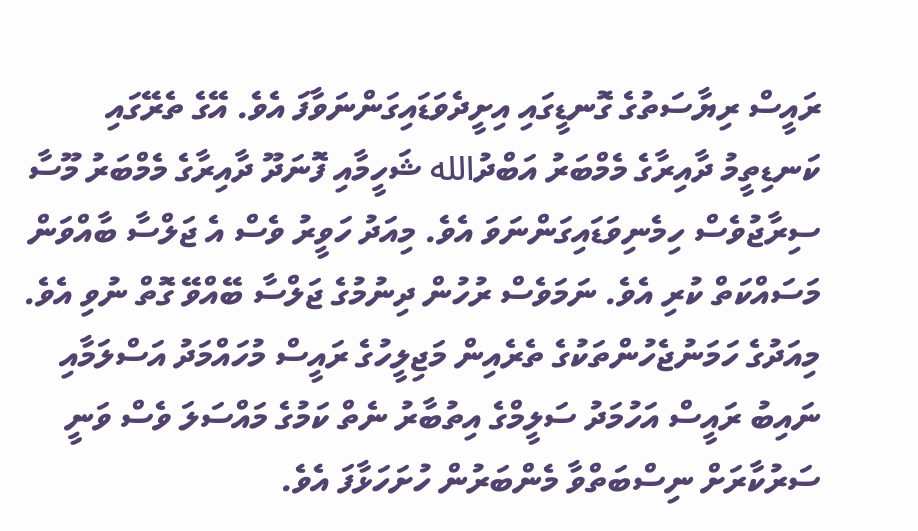ރައީސް ރިޔާސަތުގެ ގޮނޑީގައި އިށީދެވަޑައިގަންނަވާފަ އެވެ. އޭގެ ތެރޭގައި ކަނޑިތީމު ދާއިރާގެ މެމްބަރު އަބްދުالله ޝަހީމާއި ފޮނަދޫ ދާއިރާގެ މެމްބަރު މޫސާ ސިރާޖުވެސް ހިމެނިވަޑައިގަންނަވަ އެވެ. މިއަދު ހަވީރު ވެސް އެ ޖަލްސާ ބާއްވަން މަސައްކަތް ކުރި އެވެ. ނަމަވެސް ރުހުން ދިނުމުގެ ޖަލްސާ ބޭއްވޭ ގޮތް ނުވި އެވެ.
މިއަދުގެ ހަމަނުޖެހުންތަކުގެ ތެރެއިން މަޖިލީހުގެ ރައީސް މުހައްމަދު އަސްލަމާއި ނައިބު ރައީސް އަހުމަދު ސަލީމްގެ އިތުބާރު ނެތް ކަމުގެ މައްސަލަ ވެސް ވަނީ ސަރުކާރަށް ނިސްބަތްވާ މެންބަރުން ހުށަހަޅާފަ އެވެ.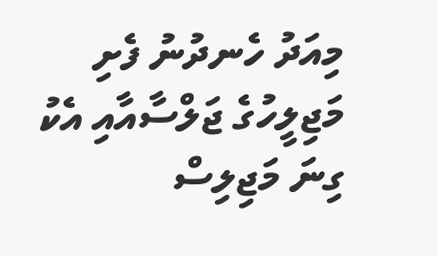މިއަދު ހެނދުނު ފެށި މަޖިލީހުގެ ޖަލްސާއާއި އެކު ގިނަ މަޖިލިސް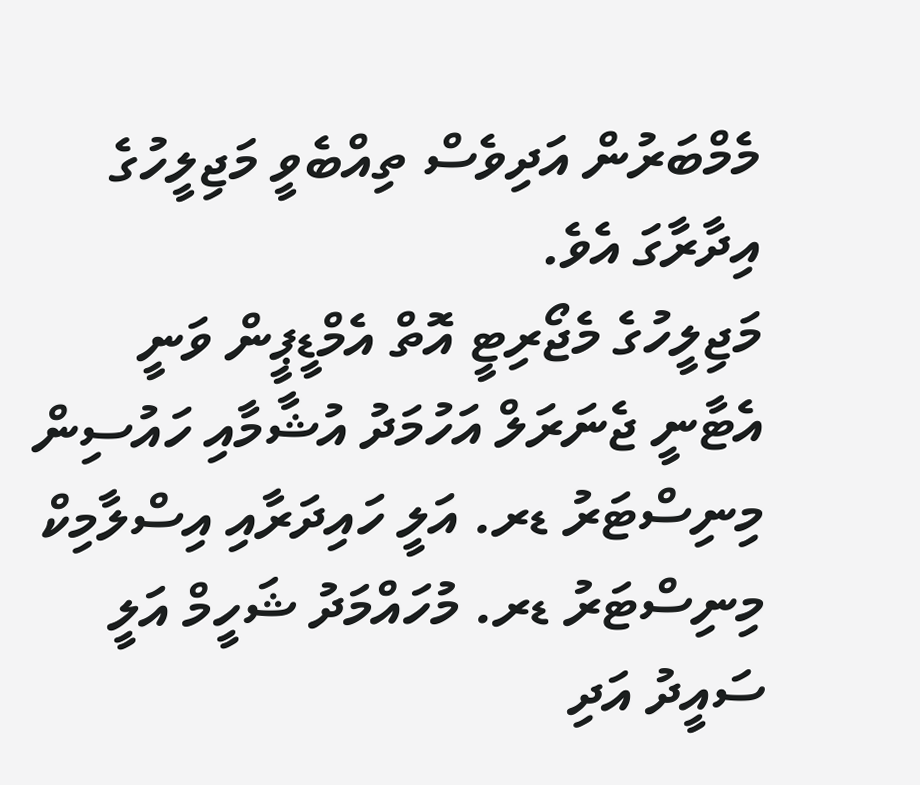މެމްބަރުން އަދިވެސް ތިއްބެވީ މަޖިލީހުގެ އިދާރާގަ އެވެ.
މަޖިލީހުގެ މެޖޯރިޓީ އޮތް އެމްޑީޕީން ވަނީ އެޓާނީ ޖެނަރަލް އަހުމަދު އުޝާމާއި ހައުސިން މިނިސްޓަރު ޑރ. އަލީ ހައިދަރާއި އިސްލާމިކް މިނިސްޓަރު ޑރ. މުހައްމަދު ޝަހީމް އަލީ ސައީދު އަދި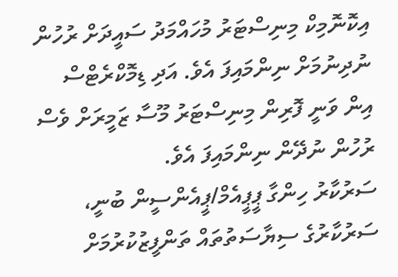އިކޮނޮމިކް މިނިސްޓަރު މުހައްމަދު ސައީދަށް ރުހުން ނުދިނުމަށް ނިންމައިފަ އެވެ. އަދި ޑިމޮކްރެޓްސް އިން ވަނީ ފޮރިން މިނިސްޓަރު މޫސާ ޒަމީރަށް ވެސް ރުހުން ނުދޭން ނިންމައިފަ އެވެ.
ސަރުކާރު ހިންގާ ޕީޕީއެމް/ޕީއެންސީން ބުނީ، ސަރުކާރުގެ ސިޔާސަތުތައް ތަންފީޒުކުރުމަށް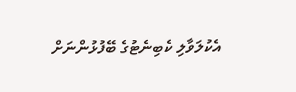އެކުލަވާލި ކެބިނެޓުގެ ބޭފުޅުންނަށް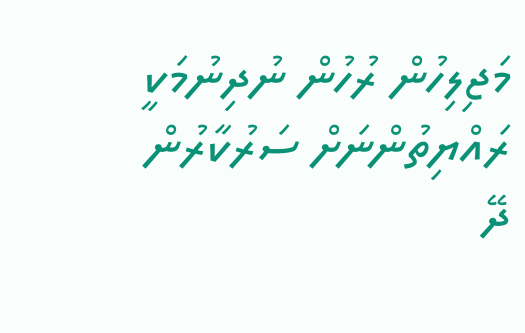މަޖިލިހުން ރުހުން ނުދިނުމަކީ ރައްޔިތުންނަށް ސަރުކާރުން ދޭ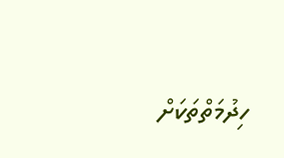ހިދުމަތްތަކަށް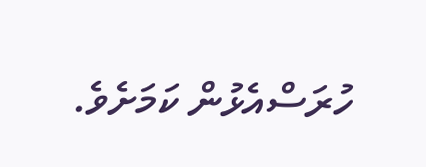ހުރަސްއެޅުން ކަމަށެވެ.